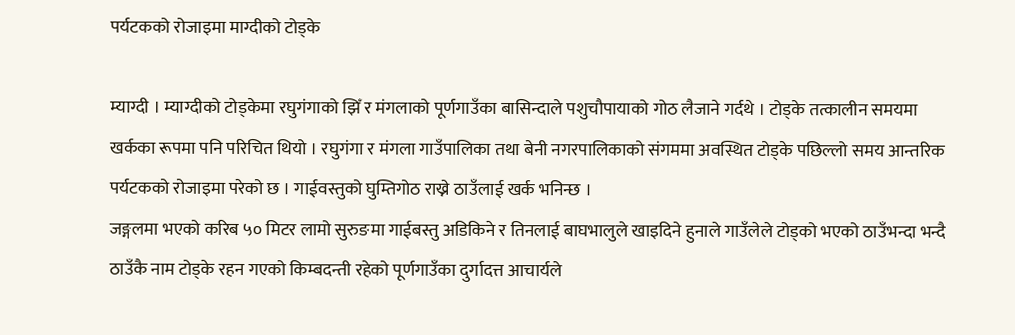पर्यटकको रोजाइमा माग्दीको टोड्के

म्याग्दी । म्याग्दीको टोड्केमा रघुगंगाको झिँ र मंगलाको पूर्णगाउँका बासिन्दाले पशुचौपायाको गोठ लैजाने गर्दथे । टोड्के तत्कालीन समयमा खर्कका रूपमा पनि परिचित थियो । रघुगंगा र मंगला गाउँपालिका तथा बेनी नगरपालिकाको संगममा अवस्थित टोड्के पछिल्लो समय आन्तरिक पर्यटकको रोजाइमा परेको छ । गाईवस्तुको घुम्तिगोठ राख्ने ठाउँलाई खर्क भनिन्छ ।
जङ्गलमा भएको करिब ५० मिटर लामो सुरुङमा गाईबस्तु अडिकिने र तिनलाई बाघभालुले खाइदिने हुनाले गाउँलेले टोड्को भएको ठाउँभन्दा भन्दै ठाउँकै नाम टोड्के रहन गएको किम्बदन्ती रहेको पूर्णगाउँका दुर्गादत्त आचार्यले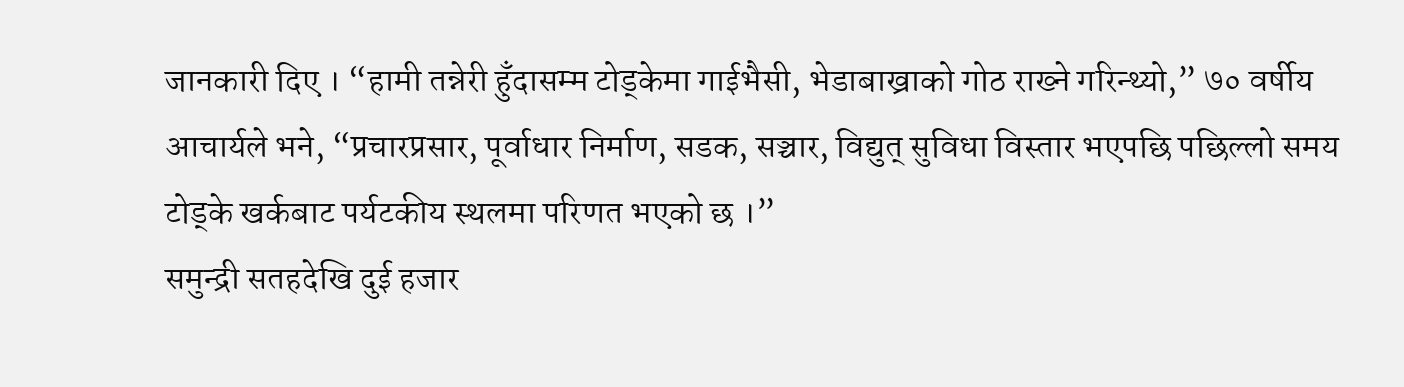जानकारी दिए । “हामी तन्नेरी हुँदासम्म टोड्केमा गाईभैसी, भेडाबाख्राको गोठ राख्ने गरिन्थ्यो,” ७० वर्षीय आचार्यले भने, “प्रचारप्रसार, पूर्वाधार निर्माण, सडक, सञ्चार, विद्युत् सुविधा विस्तार भएपछि पछिल्लो समय टोड्के खर्कबाट पर्यटकीय स्थलमा परिणत भएको छ ।”
समुन्द्री सतहदेखि दुई हजार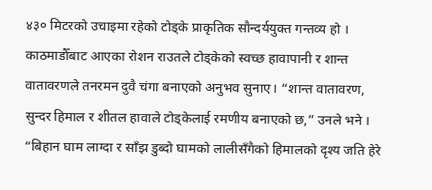४३० मिटरको उचाइमा रहेको टोड्के प्राकृतिक सौन्दर्ययुक्त गन्तव्य हो । काठमाडौँबाट आएका रोशन राउतले टोड्केको स्वच्छ हावापानी र शान्त वातावरणले तनरमन दुवै चंगा बनाएको अनुभव सुनाए। “शान्त वातावरण, सुन्दर हिमाल र शीतल हावाले टोड्केलाई रमणीय बनाएको छ,” उनले भने ।
“बिहान घाम लाग्दा र साँझ डुब्दो घामको लालीसँगैको हिमालको दृश्य जति हेरे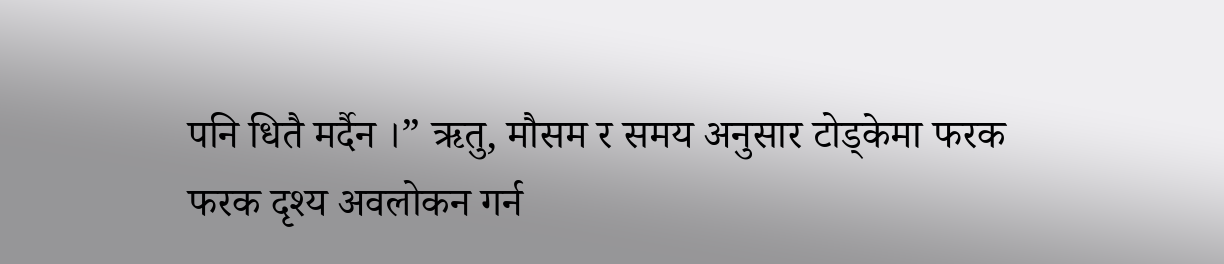पनि धितै मर्दैन ।” ऋतु, मौसम र समय अनुसार टोड्केमा फरक फरक दृश्य अवलोकन गर्न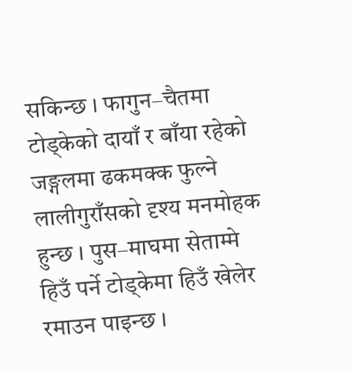सकिन्छ । फागुन–चैतमा टोड्केको दायाँ र बाँया रहेको जङ्गलमा ढकमक्क फुल्ने लालीगुराँसको दृश्य मनमोहक हुन्छ । पुस–माघमा सेताम्मे हिउँ पर्ने टोड्केमा हिउँ खेलेर रमाउन पाइन्छ ।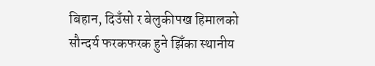बिहान, दिउँसो र बेलुकीपख हिमालको सौन्दर्य फरकफरक हुने झिँका स्थानीय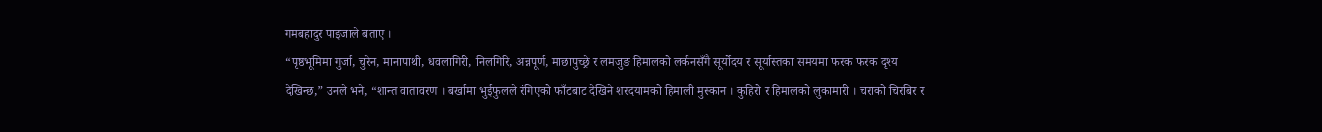गमबहादुर पाइजाले बताए ।
“पृष्ठभूमिमा गुर्जा, चुरेन, मानापाथी, धवलागिरी, निलगिरि, अन्नपूर्ण, माछापुच्छ्रे र लमजुङ हिमालको लर्कनसँगै सूर्योदय र सूर्यास्तका समयमा फरक फरक दृश्य देखिन्छ,” उनले भने, “शान्त वातावरण । बर्खामा भुईफुलले रंगिएको फाँटबाट देखिने शरदयामको हिमाली मुस्कान । कुहिरो र हिमालको लुकामारी । चराको चिरबिर र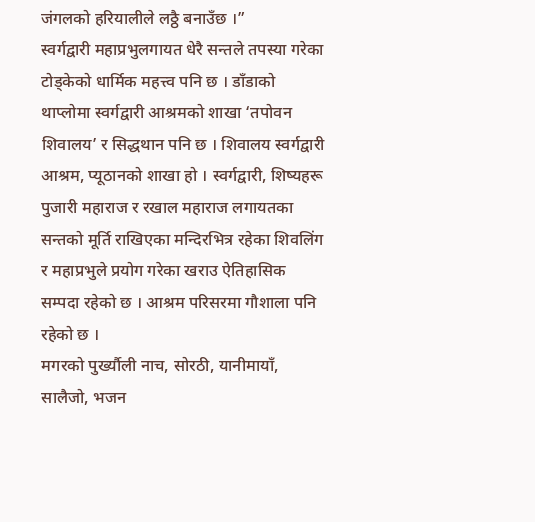जंगलको हरियालीले लठ्ठै बनाउँछ ।”
स्वर्गद्वारी महाप्रभुलगायत धेरै सन्तले तपस्या गरेका टोड्केको धार्मिक महत्त्व पनि छ । डाँडाको थाप्लोमा स्वर्गद्वारी आश्रमको शाखा ‘तपोवन शिवालय’ र सिद्धथान पनि छ । शिवालय स्वर्गद्वारी आश्रम, प्यूठानको शाखा हो । स्वर्गद्वारी, शिष्यहरू पुजारी महाराज र रखाल महाराज लगायतका सन्तको मूर्ति राखिएका मन्दिरभित्र रहेका शिवलिंग र महाप्रभुले प्रयोग गरेका खराउ ऐतिहासिक सम्पदा रहेको छ । आश्रम परिसरमा गौशाला पनि रहेको छ ।
मगरको पुर्ख्यौली नाच, सोरठी, यानीमायाँ, सालैजो, भजन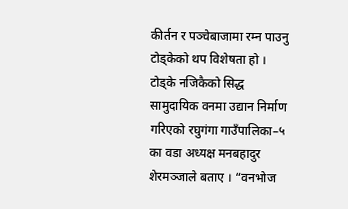कीर्तन र पञ्चेबाजामा रम्न पाउनु टोड्केको थप विशेषता हो । टोड्के नजिकैको सिद्ध सामुदायिक वनमा उद्यान निर्माण गरिएको रघुगंगा गाउँपालिका–५ का वडा अध्यक्ष मनबहादुर शेरमञ्जाले बताए । “वनभोज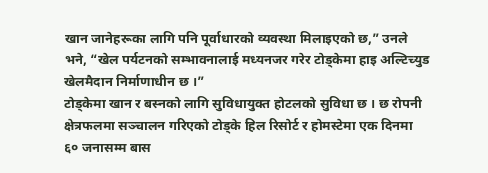खान जानेहरूका लागि पनि पूर्वाधारको व्यवस्था मिलाइएको छ,” उनले भने, “खेल पर्यटनको सम्भावनालाई मध्यनजर गरेर टोड्केमा हाइ अल्टिच्युड खेलमैदान निर्माणाधीन छ ।”
टोड्केमा खान र बस्नको लागि सुविधायुक्त होटलको सुविधा छ । छ रोपनी क्षेत्रफलमा सञ्चालन गरिएको टोड्के हिल रिसोर्ट र होमस्टेमा एक दिनमा ६० जनासम्म बास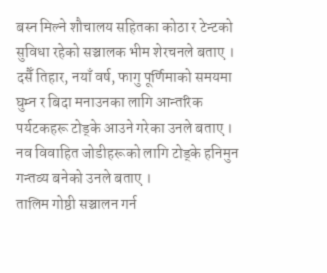बस्न मिल्ने शौचालय सहितका कोठा र टेन्टको सुविधा रहेको सञ्चालक भीम शेरचनले बताए । दसैँ तिहार, नयाँ वर्ष, फागु पूर्णिमाको समयमा घुम्न र बिदा मनाउनका लागि आन्तरिक पर्यटकहरू टोड्के आउने गरेका उनले बताए । नव विवाहित जोडीहरूको लागि टोड्के हनिमुन गन्तव्य बनेको उनले बताए ।
तालिम गोष्ठी सञ्चालन गर्न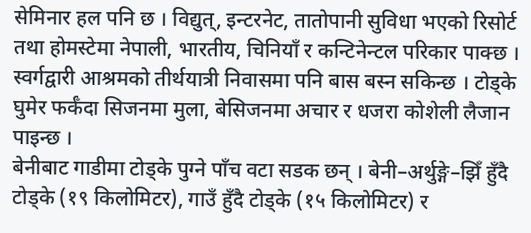सेमिनार हल पनि छ । विद्युत्, इन्टरनेट, तातोपानी सुविधा भएको रिसोर्ट तथा होमस्टेमा नेपाली, भारतीय, चिनियाँ र कन्टिनेन्टल परिकार पाक्छ । स्वर्गद्वारी आश्रमको तीर्थयात्री निवासमा पनि बास बस्न सकिन्छ । टोड्के घुमेर फर्कँदा सिजनमा मुला, बेसिजनमा अचार र धजरा कोशेली लैजान पाइन्छ ।
बेनीबाट गाडीमा टोड्के पुग्ने पाँच वटा सडक छन् । बेनी–अर्थुङ्गे–झिँ हुँदै टोड्के (१९ किलोमिटर), गाउँ हुँदै टोड्के (१५ किलोमिटर) र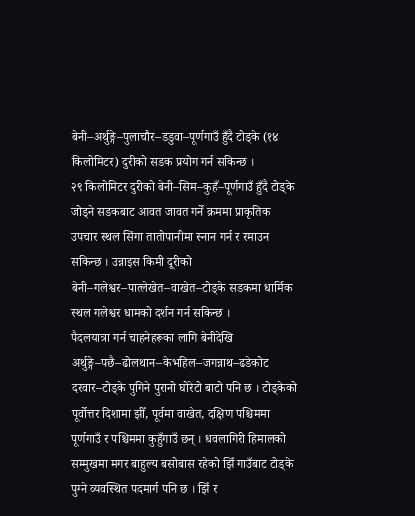बेनी–अर्थुङ्गे–पुलाचौर–डडुवा–पूर्णगाउँ हुँदै टोड्के (१४ किलोमिटर) दुरीको सडक प्रयोग गर्न सकिन्छ ।
२९ किलोमिटर दुरीको बेनी–सिम–कुहँ–पूर्णगाउँ हुँदै टोड्के जोड्ने सडकबाट आवत जावत गर्ने क्रममा प्राकृतिक उपचार स्थल सिंगा तातोपानीमा स्नान गर्न र रमाउन सकिन्छ । उन्नाइस किमी दूरीको बेनी–गलेश्वर–पात्लेखेत–वाखेत–टोड्के सडकमा धार्मिक स्थल गलेश्वर धामको दर्शन गर्न सकिन्छ ।
पैदलयात्रा गर्न चाहनेहरूका लागि बेनीदेखि अर्थुङ्गे–पछै–ढोलथान–केभहिल–जगन्नाथ–ढडेकोट दरवार–टोड्के पुगिने पुरानो घोरेटो बाटो पनि छ । टोड्केको पूर्वोत्तर दिशामा झीँ, पूर्वमा वाखेत, दक्षिण पश्चिममा पूर्णगाउँ र पश्चिममा कुहुँगाउँ छन् । धवलागिरी हिमालको सम्मुखमा मगर बाहुल्य बसोबास रहेको झिँ गाउँबाट टोड्के पुग्ने व्यवस्थित पदमार्ग पनि छ । झिँ र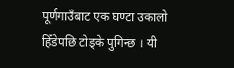पूर्णगाउँबाट एक घण्टा उकालो हिँडेपछि टोड्के पुगिन्छ । यी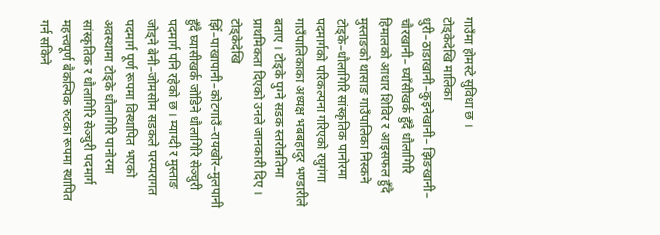गाउँमा होमस्टे सुविधा छ ।
टोड्केदेखि मालिका धुरी–ठाडाखानी–कुइनेखानी– झिङखानी– चौरखानी– घ्याँसीखर्क हुँदै धौलागिरि हिमालको आधार शिविर र आइसफल हुँदै मुस्ताङको थासाङ गाउँपालिका निस्कने टोड्के–धौलागिरि सांस्कृतिक पानोरमा पदमार्गको परिकल्पना गरिएको रघुगंगा गाउँपालिकाका अध्यक्ष भबबहादुर भण्डारीले बताए । टोड्के पुग्ने सडक स्तरोन्नतिमा प्राथमिकता दिएको उनले जानकारी दिए ।
टोड्केदेखि झिँ–पाखापानी–कोटगाउँ–रायखोर–मुलपानी हुँदै घ्यासीखर्क जोडिने धौलागिरि सेञ्चुरी पदमार्ग पनि रहेको छ । म्याग्दी र मुस्ताङ जोड्ने बेनी–जोमसोम सडकले परम्परागत पदमार्ग पूर्ण रूपमा विस्थापित भएको अवस्थामा टोड्के धौलागिरि पानोरमा सांस्कृतिक र धौलागिरि सेञ्चुरी पदमार्ग महत्त्वपूर्ण बैकल्पिक रुटका रूपमा स्थापित गर्न सकिने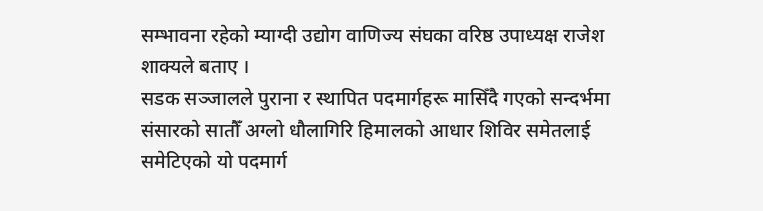सम्भावना रहेको म्याग्दी उद्योग वाणिज्य संघका वरिष्ठ उपाध्यक्ष राजेश शाक्यले बताए ।
सडक सञ्जालले पुराना र स्थापित पदमार्गहरू मासिँदै गएको सन्दर्भमा संसारको सातौँ अग्लो धौलागिरि हिमालको आधार शिविर समेतलाई समेटिएको यो पदमार्ग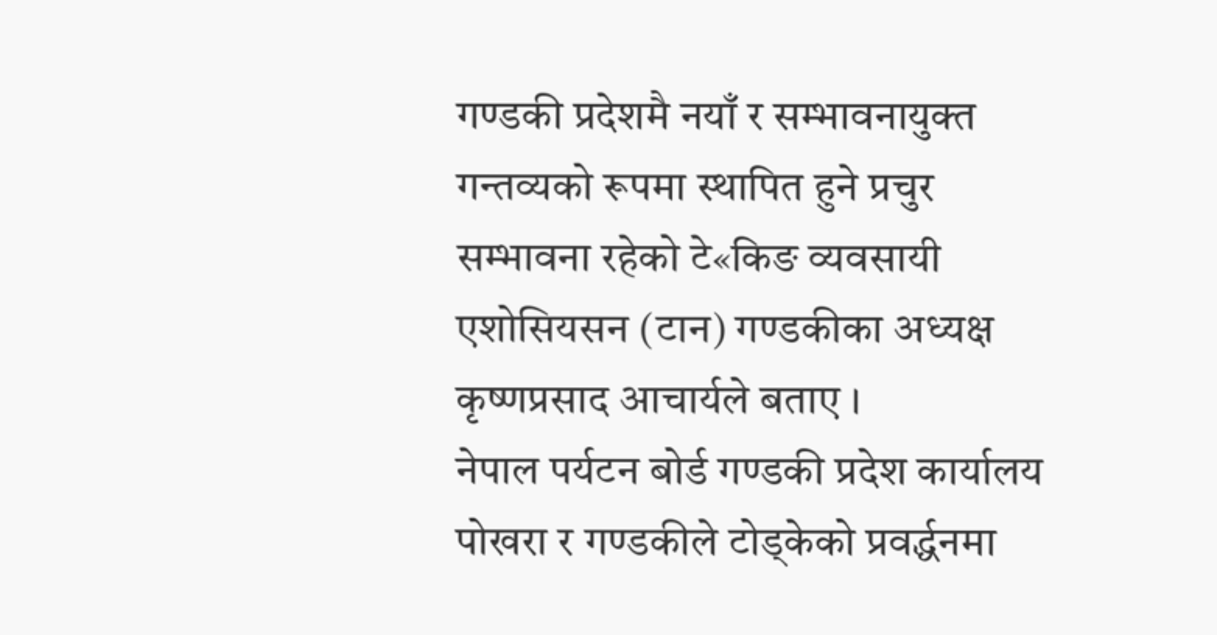गण्डकी प्रदेशमै नयाँ र सम्भावनायुक्त गन्तव्यको रूपमा स्थापित हुने प्रचुर सम्भावना रहेको टे«किङ व्यवसायी एशोसियसन (टान) गण्डकीका अध्यक्ष कृष्णप्रसाद आचार्यले बताए ।
नेपाल पर्यटन बोर्ड गण्डकी प्रदेश कार्यालय पोखरा र गण्डकीले टोड्केको प्रवर्द्धनमा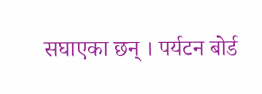सघाएका छन् । पर्यटन बोर्ड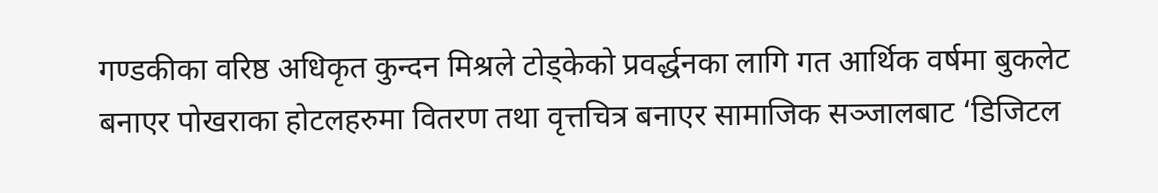गण्डकीका वरिष्ठ अधिकृत कुन्दन मिश्रले टोड्केको प्रवर्द्धनका लागि गत आर्थिक वर्षमा बुकलेट बनाएर पोखराका होटलहरुमा वितरण तथा वृत्तचित्र बनाएर सामाजिक सञ्जालबाट ‘डिजिटल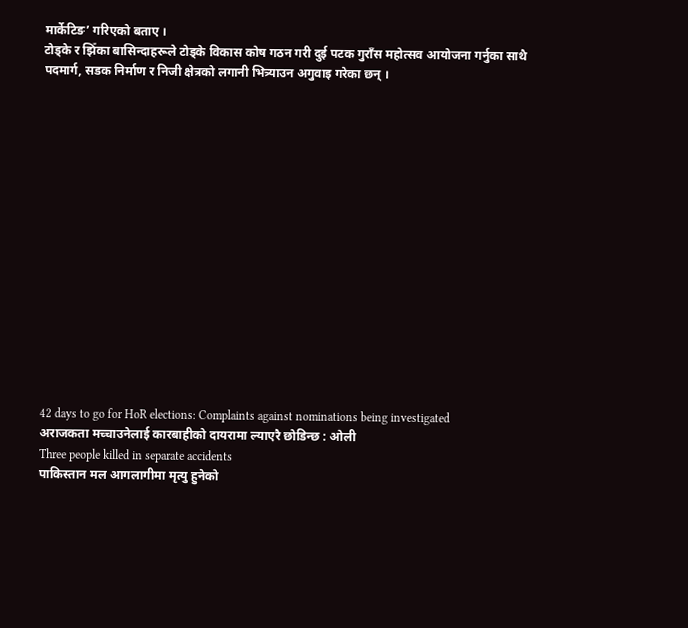मार्केटिङ’ गरिएको बताए ।
टोड्के र झिँका बासिन्दाहरूले टोड्के विकास कोष गठन गरी दुई पटक गुराँस महोत्सव आयोजना गर्नुका साथै पदमार्ग, सडक निर्माण र निजी क्षेत्रको लगानी भित्र्याउन अगुवाइ गरेका छन् ।
















42 days to go for HoR elections: Complaints against nominations being investigated
अराजकता मच्चाउनेलाई कारबाहीको दायरामा ल्याएरै छोडिन्छ : ओली
Three people killed in separate accidents
पाकिस्तान मल आगलागीमा मृत्यु हुनेको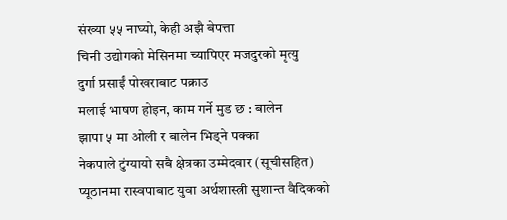संख्या ५५ नाघ्यो, केही अझै बेपत्ता
चिनी उद्योगको मेसिनमा च्यापिएर मजदुरको मृत्यु
दुर्गा प्रसाईं पोखराबाट पक्राउ
मलाई भाषण होइन, काम गर्ने मुड छ : बालेन
झापा ५ मा ओली र बालेन भिड्ने पक्का
नेकपाले टुंग्यायो सबै क्षेत्रका उम्मेदवार (सूचीसहित)
प्यूठानमा रास्वपाबाट युवा अर्थशास्त्री सुशान्त वैदिकको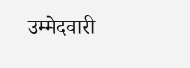उम्मेदवारी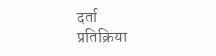दर्ता
प्रतिक्रिया